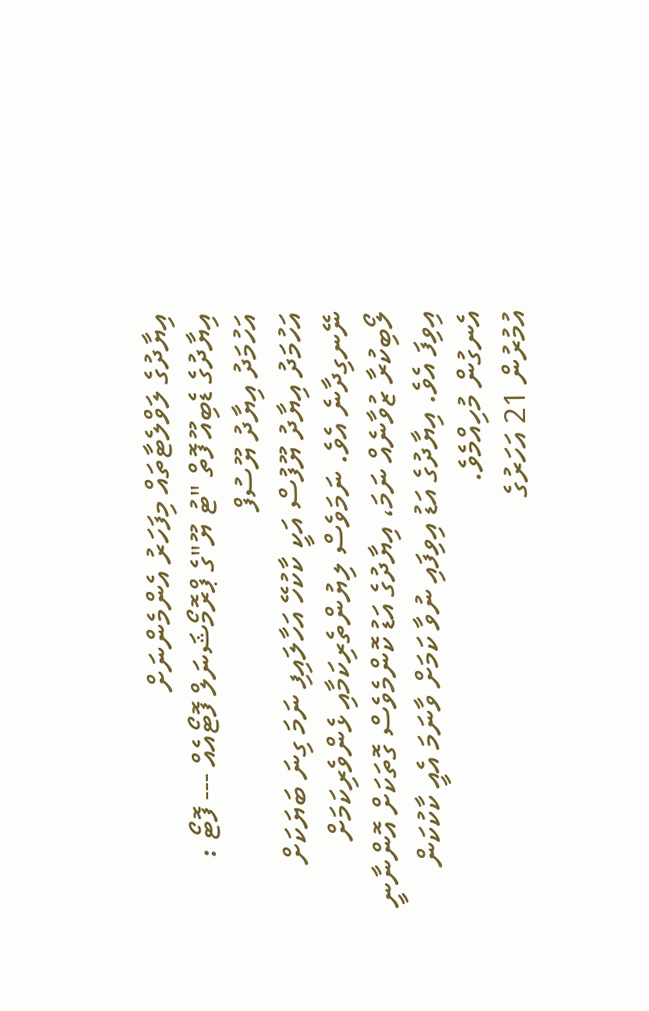އިޔާދުގެ ލަވްލެޓާތައް މިފަހަރު އެންމެންނަށް
އިޔާދުގެ ޑެބިއޫ ފޮތް "ޓު ޔޫ"ގެ ޕްރޮމޯޝަނަލް ފޮޓޯއެއް --- ފޮޓޯ : އަހުމަދު އިޔާދު ޔޫސުފް
އަހުމަދު އިޔާދު ޔޫފުސް އަކީ ކާކުހޭ އަހާލައިފި ނަމަ ގިނަ ބަޔަކަށް ނޭނގިދާނެ އެވެ. ނަމަވެސް ލިޔުންތެރިކަމާއި ޅެންވެރިކަމަށް ލޯބިކުރާ ޒުވާނެއް ނަމަ، އިޔާދުގެ އަޑު ކޮންމެވެސް ގޮތަކަށް އޮންނާނީ އިވިފަ އެވެ. އިޔާދުގެ އަޑު އިވިފައި ނުވާ ކަމަށް ވާނަމަ އެއީ ކާކުކަން އެނގުން މުހިއްމެވެ.
އުމުރުން 21 އަހަރުގެ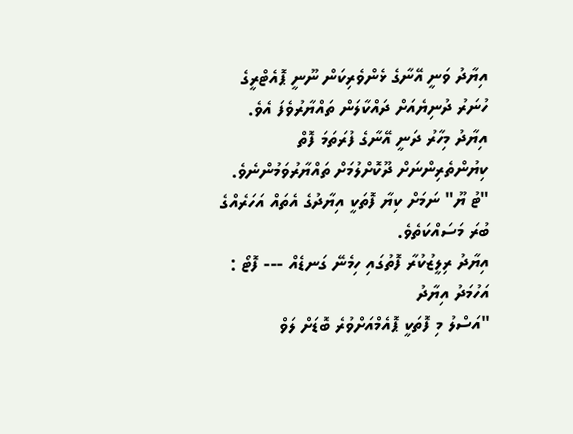އިޔާދު ވަނީ އޭނާގެ ޅެންވެރިކަން ނޫނީ ޕޮއެޓްރީގެ ހުނަރު ދުނިޔެއަށް ދައްކާލަން ތައްޔާރުވެފަ އެވެ. އިޔާދު މިހާރު ދަނީ އޭނާގެ ފުރަތަމަ ފޮތް ކިޔުންތެރިންނަށް ދޫކޮށްލުމަށް ތައްޔާރުވަމުންނެވެ. "ޓު ޔޫ" ނަމަށް ކިޔާ ފޮތަކީ އިޔާދުގެ އެތައް އަހަރެއްގެ ބުރަ މަސައްކަތެވެ.
އިޔާދު ރިލީޒުކުރާ ފޮތުގައި ހިމެނޭ ގަނޑެއް --- ފޮޓޯ : އަހުމަދު އިޔާދު
"އަސްލު މި ފޮތަކީ ޕޮއެމްއަށްވުރެ ބޮޑަށް ލަވް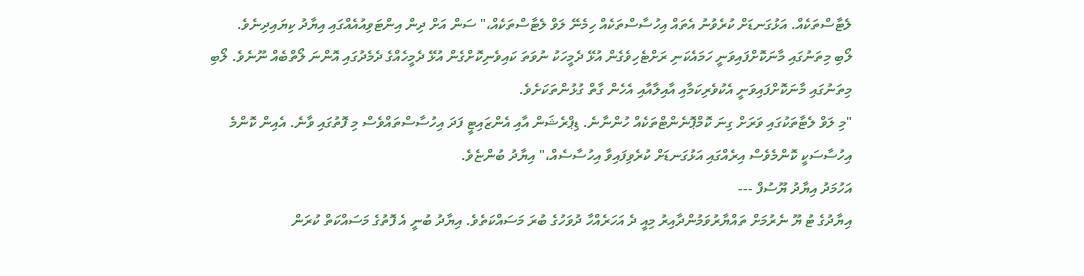ލެޓާސްތަކެއް. އަޅުގަނޑަށް ކުރެވުނު އެތައް އިހުސާސްތަކެއް ހިމެނޭ ލަވް ލެޓާސްތަކެއް،" ސަން އަށް ދިން އިންޓަވިއުއެއްގައި އިޔާދު ކިޔައިދިނެވެ.
ލޯބި މިތަނުގައި މާނަކޮށްފައިވަނީ ހަމައެކަނި ރަށްޓެހިވެގެން އުޅޭ ދެމީހަކު ނުވަތަ ކައިވެނިކޮށްގެން އުޅޭ ދެމީހެއްގެ ދެމެދުގައި އޮންނަ ލޯތްބެއް ނޫނެވެ. ލޯބި މިތަނުގައި މާނަކޮށްފައިވަނީ އެކުވެރިކަމާއި އާއިލާއާއި އެހެން ގާތް ގުޅުންތަކަށެވެ.
"މި ލަވް ލެޓާތަކުގައި ވަރަށް ގިނަ ކޮމްޕޮނެންޓްތަކެއް ހުންނާނެ. ޑިޕްރެޝަން އާއި އެންޒައިޓީ ފަދަ އިހުސާސްތައްވެސް މި ފޮތުގައި ވާނެ. އެއިން ކޮންމެ އިހުސާސަކީ ކޮންމެވެސް އިރެއްގައި އަޅުގަނޑަށް ކުރެވިފައިވާ އިހުސާސެއް،" އިޔާދު ބުންޏެވެ.
އަހުމަދު އިޔާދު ޔޫސުފް ---
އިޔާދުގެ ޓު ޔޫ ނެރުމަށް ތައްޔާރުވަމުންދާއިރު މިއީ ދެ އަހަރެއްހާ ދުވަހުގެ ބުރަ މަސައްކަތެވެ. އިޔާދު ބުނީ އެ ފޮތުގެ މަސައްކަތް ކުރަން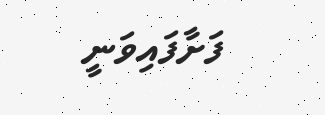ފަށާފައިވަނީ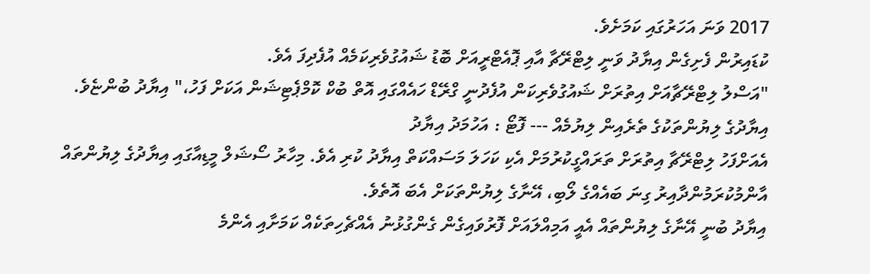2017 ވަނަ އަހަރުގައި ކަމަށެވެ.
ކުޑައިރުން ފެށިގެން އިޔާދު ވަނީ ލިޓްރޭޗާ އާއި ޕޮއެޓްރީއަށް ބޮޑު ޝައުގުވެރިކަމެއް އުފެދިފަ އެވެ.
"އަސްލު ލިޓްރޭޗާއަށް އިތުރަށް ޝައުގުވެރިކަން އުފެދުނީ ގްރޭޑް ހައެއްގައި އޮތް ބުކް ކޮމްޕެޓިޝަން އަކަށް ފަހު،" އިޔާދު ބުންޏެވެ.
އިޔާދުގެ ލިޔުންތަކުގެ ތެރެއިން ލިޔުމެއް --- ފޮޓޯ : އަހުމަދު އިޔާދު
އެއަށްފަހު ލިޓްރޭޗާ އިތުރަށް ތަރައްގީކުރުމަށް އެކި ކަހަލަ މަސައްކަތް އިޔާދު ކުރި އެވެ. މިހާރު ސޯޝަލް މީޑިއާގައި އިޔާދުގެ ލިޔުންތައް އާންމުކުރަމުންދާއިރު ގިނަ ބައެއްގެ ލޯބި، އޭނާގެ ލިޔުންތަކަށް އެބަ އޮތެވެ.
އިޔާދު ބުނީ އޭނާގެ ލިޔުންތައް އެއީ އަމިއްލައަށް ފޮރުވައިގެން ގެންގުޅުނު އެއްޗެހިތަކެއް ކަމަށާއި އެންމެ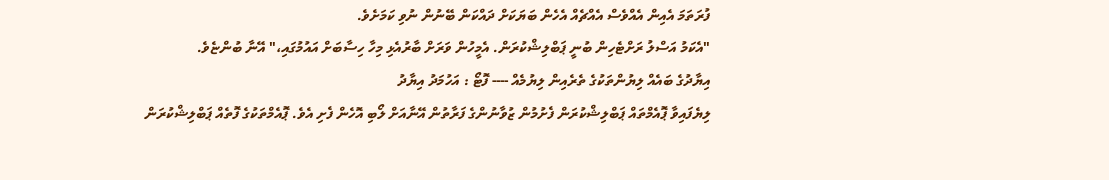ފުރަތަމަ އެއިން އެއްވެސް އެއްޗެއް އެހެން ބަޔަކަށް ދައްކަން ބޭނުން ނުވި ކަމަށެވެ.
"އެކަމު އަސްލު ރަށްޓެހިން ބުނީ ޕަބްލިޝްކުރަން. އެމީހުން ވަރަށް ބާރުއެޅި މިހާ ހިސާބަށް އައުމުގައި،" އޭނާ ބުންޏެވެ.
އިޔާދުގެ ބައެއް ލިޔުންތަކުގެ ތެރެއިން ލިޔުމެއް ---- ފޮޓޯ : އަހުމަދު އިޔާދު
ލިޔެފައިވާ ޕޮއެމްތައް ޕަބްލިޝްކުރަން ފެށުމުން ޒުވާނުންގެ ފަރާތުން އޭނާއަށް ލޯބި އޮހެން ފެށި އެވެ. ޕޮއެމްތަކުގެ ފޮތެއް ޕަބްލިޝްކުރަން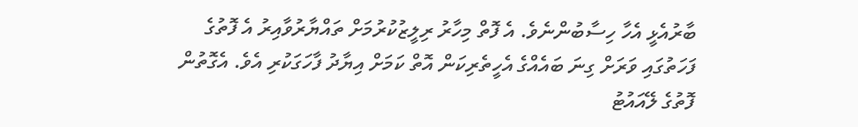ބާރުއެޅީ އެހާ ހިސާބުންނެވެ. އެ ފޮތް މިހާރު ރިލީޒުކުރުމަށް ތައްޔާރުވާއިރު އެ ފޮތުގެ ފަހަތުގައި ވަރަށް ގިނަ ބައެއްގެ އެހީތެރިކަން އޮތް ކަމަށް އިޔާދު ފާހަގަކުރި އެވެ. އެގޮތުން ފޮތުގެ ލޭއައުޓު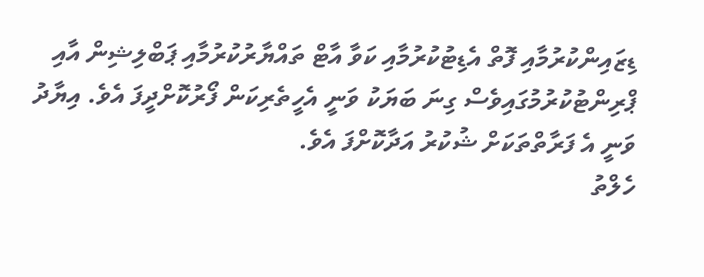ޑިޒައިންކުރުމާއި ފޮތް އެޑިޓުކުރުމާއި ކަވާ އާޓް ތައްޔާރުކުރުމާއި ޕަބްލިޝިން އާއި ޕްރިންޓުކުރުމުގައިވެސް ގިނަ ބަޔަކު ވަނީ އެހީތެރިކަން ފޯރުކޮށްދީފަ އެވެ. އިޔާދު ވަނީ އެ ފަރާތްތަކަށް ޝުކުރު އަދާކޮށްފަ އެވެ.
ހެލްތު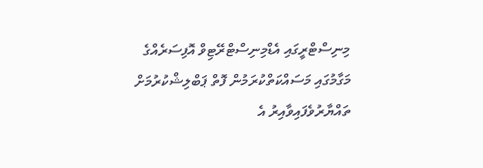މިނިސްޓްރީގައި އެޑްމިނިސްޓްރޭޓިވް އޮފިސަރެއްގެ މަގާމުގައި މަސައްކަތްކުރަމުން ފޮތް ޕަބްލިޝްކުރުމަށް ތައްޔާރުވެފައިވާއިރު އެ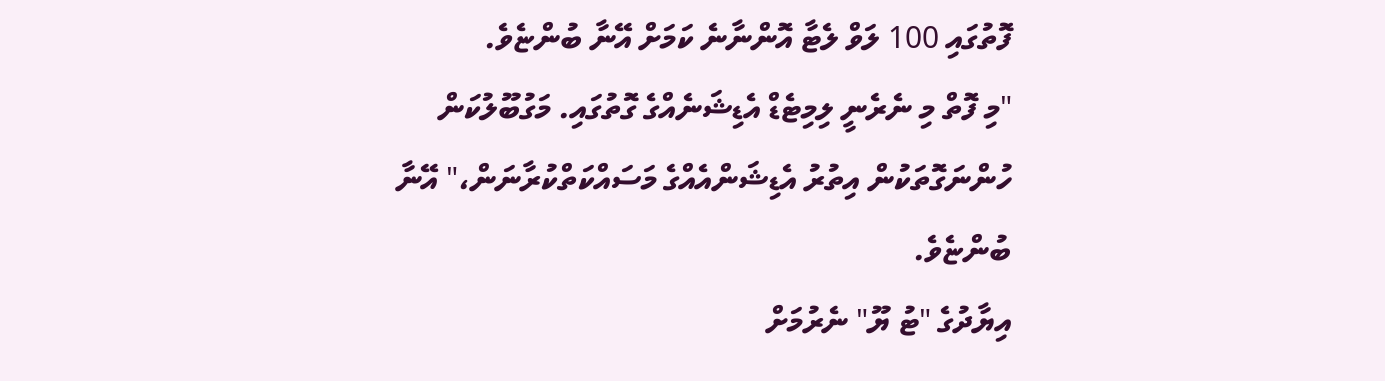ފޮތުގައި 100 ލަވް ލެޓާ އޮންނާނެ ކަމަށް އޭނާ ބުންޏެވެ.
"މި ފޮތް މި ނެރެނީ ލިމިޓެޑް އެޑިޝަނެއްގެ ގޮތުގައި. މަގުބޫލުކަން ހުންނަގޮތަކުން އިތުރު އެޑިޝަންއެއްގެ މަސައްކަތްކުރާނަން،" އޭނާ ބުންޏެވެ.
އިޔާދުގެ "ޓު ޔޫ" ނެރުމަށް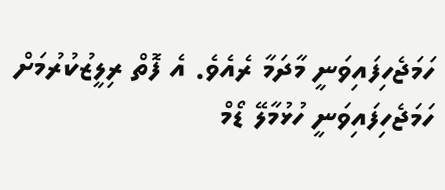ހަމަޖެހިފައިވަނީ މާދަމާ ރެއެވެ. އެ ފޮތް ރިލީޒުކުރުމަށް ހަމަޖެހިފައިވަނީ ހުޅުމާލޭ ޑޯމް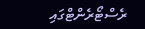ރެސްޓޯރެންޓްގައި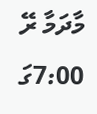މާދަމާ ރޭ 7:00ގަ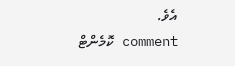އެވެ.
comment ކޮމެންޓް